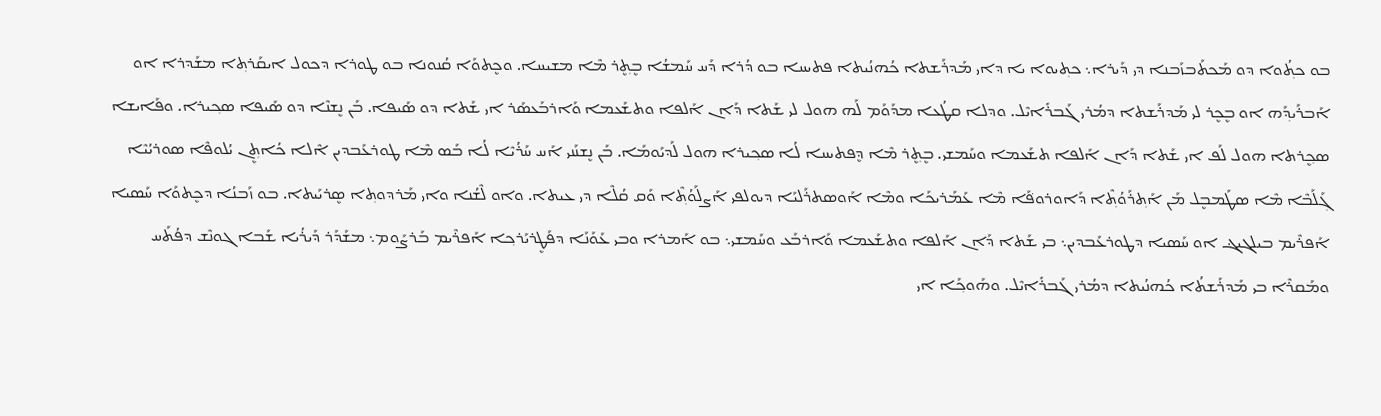ܒܘ ܟܬ݂ܳܘܐ ܕܘ ܡܰܟܬܰܒܙܰܒܢܐ ܕܝ ܕܰܝܪܐ܆ ܟܬ݂ܝܘܐ ܝܐ ܕܐܝ ܡܰܕܪܰܫܬܐ ܟܳܗܢܳܝܬܐ ܦܬܝܚܐ ܒܘ ܕܳܪܐ ܕܰܚ ܚܰܡܫܳܐ ܒܷܬ݂ܷܪ ܡܶܐ ܡܫܝܚܐ. ܘܟܷܬܘܰܐ ܩܳܢܘܢܐ ܒܘ ܛܘܪܐ ܕܟܘܠ ܐܝܩܰܪܬ݂ܐ ܡܫܰܕܪܐ ܐܘ ܐܰܒܪܰܝܕ݂ܰܗ ܐܘ ܒܷܟܷܪ ܠܝ ܡܰܕܪܰܫܬܐ ܕܡܳܪܝ ܓܰܒܪܺܐܝܶܠ. ܘܕܠܐ ܩܛܳܥܐ ܡܕܰܘܰܡ ܠܰܗ ܗܘܠ ܠܝ ܫܰܬܐ ܕܰܐܢ ܐܰܠܦܐ ܘܬܫܰܥܡܐ ܘܰܐܪܒܰܥܣܰܪ ܐܝ ܫܰܬܐ ܕܘ ܣܰܝܦܐ. ܒܰܢ ܢܷܫܢܶܐ ܕܘ ܣܰܝܦܐ ܣܟ݂ܝܪܐ. ܘܦܰܐܝܫܐ ܣܟ݂ܷܪܬܐ ܗܘܠ ܠܰܦ ܐܝ ܫܰܬܐ ܕܰܐܢ ܐܰܠܦܐ ܬܫܰܥܡܐ ܘܚܰܡܫܝ. ܒܷܬ݂ܷܪ ܡܶܐ ܕܷܦܬܝܚܐ ܠܳܐ ܣܟ݂ܝܪܐ ܗܘܠ ܠܰܕܝܰܘܡܰܐ. ܒܰܢ ܢܷܫܢܰܢܝ ܐܰܚ ܚܰܪܳܝܶܐ ܠܳܐ ܒܰܣ ܡܶܐ ܛܘܪܥܰܒܕܝܢ ܐܶܠܐ ܟܳܐܬ݂ܷܢ ܝܳܠܘܦܶܐ ܣܘܪܝܳܝܶܐ ܓ݂ܰܠܰܒܶܐ ܡܶܐ ܤܛܰܡܒܷܠ ܡܰܢ ܐܰܬ݂ܪܰܘܳܬ݂ܶܐ ܕܰܐܘܪܘܦ݁ܰܐ ܡܶܐ ܥܰܡܰܪܝܟܰܐ ܘܡܶܐ ܐܰܘܤܬܪܰܠܝܰܐ ܕܝܘܠܦܝ ܐܰܨܠܰܘܳܬ݂ܶܐ ܘܰܩ ܩܳܠܶܐ ܕܝ ܥܝܬܐ. ܘܐܘ ܠܶܫܳܢܐ ܘܐܝ ܡܰܪܕܘܬ݂ܐ ܣܷܪܝܰܝܬܐ. ܒܘ ܙܰܒܢܳܐ ܕܟܷܬܘܰܐ ܚܰܣܝܐ ܐܰܦܪܶܝܡ ܒܝܠܓܝܔ ܐܘ ܚܰܣܝܐ ܕܛܘܪܥܰܒܕܝܢ܆ ܒܝ ܫܰܬܐ ܕܰܐܢ ܐܰܠܦܐ ܘܬܫܰܥܡܐ ܘܰܐܪܒܰܥ ܘܚܰܡܫܝ܆ ܒܘ ܐܰܡܪܐ ܘܒܝ ܥܰܘܰܢܰܐ ܕܦܰܛܷܪܝܰܪܟ݂ܐ ܐܰܦܪܶܝܡ ܒܰܪܨܰܘܡ܆ ܡܫܰܕܰܪ ܕܰܝܪܳܝܐ ܫܰܒܐ ܓܘܢܶܫ ܕܦܳܬܰܚ ܘܡܰܩܪܶܐ ܒܝ ܡܰܕܪܰܫܬܳܐ ܟܳܗܢܳܝܬܐ ܕܡܳܪܝ ܓܰܒܪܺܐܝܶܠ. ܘܗܰܘܟ݂ܰܐ ܐܝ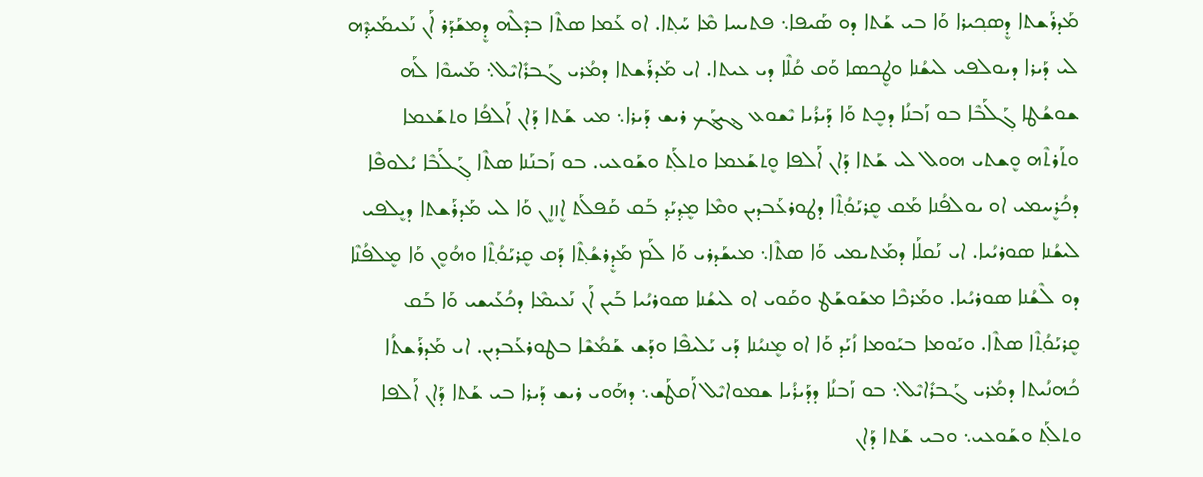ܡܰܕܪܰܫܬܐ ܕܷܣܟ݂ܝܪܐ ܘܰܐ ܒܝ ܫܰܬܐ ܕܘ ܣܰܝܦܐ܆ ܦܬܝܚܐ ܡܶܐ ܚܰܬ݂ܐ. ܐܘ ܥܰܡܐ ܣܬܶܐ ܒܕܶܠܶܗ ܕܷܡܫܰܕܰܪ ܐܰܢ ܢܰܥܝܡܰܝܕ݂ܶܗ ܠܝ ܕܰܝܪܐ ܕܝܘܠܦܝ ܠܝܫܳܢܐ ܘܛܷܟܣܐ ܘܰܩ ܩܳܠܶܐ ܕܝ ܥܝܬܐ. ܐܝ ܡܰܕܪܰܫܬܐ ܕܡܳܪܝ ܓܰܒܪܺܐܝܶܠ܆ ܡܰܚܘܶܐ ܠܰܗ ܫܘܫܳܛܐ ܓ݂ܰܠܰܒܶܐ ܒܘ ܙܰܒܢܳܐ ܕܟܷܬ ܘܰܐ ܕܰܝܪܳܝܐ ܝܶܫܘܥ ܔܝܔܰܟ ܪܝܫ ܕܰܝܪܐ܆ ܡܝ ܫܰܬܐ ܕܰܐܢ ܐܰܠܦܳܐ ܘܬܫܰܥܡܐ ܘܬܰܪܬܶܗ ܘܷܫܬܝ ܗܘܠ ܠܝ ܫܰܬܐ ܕܰܐܢ ܐܰܠܦܐ ܘܷܬܫܰܥܡܐ ܘܬܠܰܬ݂ ܘܫܰܘܥܝ. ܒܘ ܙܰܒܢܰܢܐ ܣܬܶܐ ܓ݂ܰܠܰܒܶܐ ܝܳܠܘܦܶܐ ܕܟܳܪܷܚܡܝ ܐܘ ܝܘܠܦܳܢܐ ܡܰܩ ܩܷܪܝܰܘܳܬ݂ܶܐ ܕܛܘܪܥܰܒܕܝܢ ܘܡܶܐ ܡܷܕ݂ܝܰܕ݂ ܒܰܩ ܩܰܦܠܰܬ ܐܷܙܙܷܢ ܘܰܐ ܠܝ ܡܰܕܪܰܫܬܐ ܕܝܷܠܦܝ ܠܝܫܳܢܐ ܣܘܪܝܳܝܐ. ܐܝ ܢܰܩܠܰܐ ܕܡܰܬܝܡܝ ܘܰܐ ܣܬܶܐ܆ ܡܝܫܰܕܪܝ ܘܰܐ ܠܰܡ ܡܰܕܷܪܫܳܬ݂ܶܐ ܕܰܩ ܩܷܪܝܰܘܳܬ݂ܶܐ ܘܗܳܘܷܢ ܘܰܐ ܡܷܠܦܳܢܶܐ ܕܘ ܠܶܫܳܢܐ ܣܘܪܝܳܝܐ. ܘܡܰܪܟܶܐ ܡܫܰܘܫܰܛ ܘܩܰܘܝ ܐܘ ܠܝܫܳܢܐ ܣܘܪܝܳܝܐ ܒܰܝܢ ܐܰܢ ܢܰܥܝܡܶܐ ܕܟܳܥܰܝܫܝ ܘܰܐ ܒܰܩ ܩܷܪܝܰܘܳܬ݂ܶܐ ܣܬܶܐ. ܘܝܰܘܡܐ ܒܝܰܘܡܐ ܙܳܝܰܕ ܘܰܐ ܐܘ ܡܷܢܝܳܢܐ ܕܰܝ ܝܰܠܝܦܶܐ ܘܕܰܫ ܫܰܡܳܫܶܐ ܒܛܘܪܥܰܒܕܝܢ. ܐܝ ܡܰܕܪܰܫܬܳܐ ܟܳܗܢܳܝܬܐ ܕܡܳܪܝ ܓܰܒܪܺܐܝܶܠ܆ ܒܘ ܙܰܒܢܳܐ ܕܕܰܝܪܳܝܐ ܫܡܘܐܝܶܠ ܐܰܩܛܰܫ܆ ܕܗܰܘܝ ܪܝܫ ܕܰܝܪܐ ܒܝ ܫܰܬܐ ܕܰܐܢ ܐܰܠܦܐ ܘܬܠܰܬ݂ ܘܫܰܘܥܝ܆ ܘܒܝ ܫܰܬܐ ܕܰܐܢ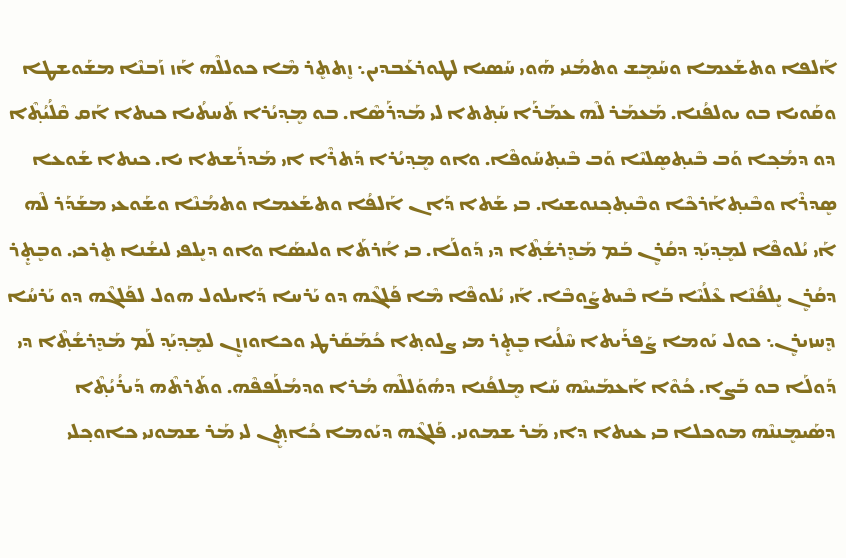ܐܰܠܦܐ ܘܬܫܰܥܡܐ ܘܚܰܡܷܫ ܘܬܡܳܢܝ ܗܰܘܝ ܚܰܣܝܐ ܠܛܘܪܥܰܒܕܝܢ܆ ܙܷܬܬܷܪ ܡܶܐ ܟܘܠܠܶܗ ܐܰܙ ܙܰܒܢܶܐ ܡܫܰܘܫܛܐ ܘܩܰܘܝܐ ܒܘ ܝܘܠܦܳܢܐ. ܡܰܥܡܰܪ ܠܶܗ ܥܡܰܪܰܐ ܚܰܬ݂ܬܐ ܠܝ ܡܰܕܪܰܣܶܐ. ܒܘ ܡܷܕ݂ܝܳܪܐ ܬܰܚܬܳܝܐ ܟܝܬܐ ܐܰܩ ܩܶܠܳܝܳܬ݂ܶܐ ܕܘ ܕܡܳܟ݂ܐ ܘܰܒ ܒܶܝܬ݂ܣܷܠܝܶܐ ܘܰܒ ܒܶܝܬ݂ܚܰܘܦܶܐ. ܘܐܘ ܡܷܕ݂ܝܳܪܐ ܕܰܬܪܶܐ ܐܝ ܡܰܕܪܰܫܬܐ ܝܐ. ܟܝܬܐ ܫܰܘܥܐ ܣܷܕܪܶܐ ܘܒܶܝܬ݂ܐܰܪܟܶܐ ܘܒܶܝܬ݂ܟ݂ܢܘܫܝܐ. ܒܝ ܫܰܬܐ ܕܰܐܢ ܐܰܠܦܳܐ ܘܬܫܰܥܡܐ ܘܬܡܳܢܶܐ ܘܫܰܘܥܝ ܡܫܰܕܰܪ ܠܶܗ ܐܰܝ ܝܳܠܘܦܶܐ ܠܡܷܕ݂ܝܰܕ݂ ܕܩܳܪܷܢ ܒܰܡ ܡܰܕܷܪܫܳܬ݂ܶܐ ܕܝ ܕܰܘܠܰܐ. ܒܝ ܐܳܪܬܰܐ ܘܠܝܣܰܐ ܘܐܘ ܕܝܷܠܦܝ ܠܝܫܳܢܐ ܬܷܪܟܝ. ܘܒܷܬ̣ܷܪ ܕܩܳܪܷܢ ܝܷܠܦܳܢܶܐ ܥܶܠܳܝܶܐ ܒܰܐ ܒܶܝܬܨܰܘܒܶܐ. ܐܰܝ ܝܳܠܘܦܶܐ ܡܶܐ ܦܰܠܓܶܗ ܕܘ ܝܰܪܚܐ ܕܰܐܝܠܘܠ ܗܘܠ ܠܦܰܠܓܶܗ ܕܘ ܝܰܪܚܳܐ ܕܷܚܙܝܪܷܢ܆ ܟܘܠ ܝܰܘܡܐ ܨܰܦܪܰܝܬܐ ܚܶܠܳܝܐ ܒܷܬ̣ܷܪ ܡܝ ܨܠܘܬ݂ܐ ܟܳܡܰܩܰܪܛܝ ܘܟܐܘܙܙܷܢ ܠܡܷܕ݂ܝܰܕ݂ ܠܰܡ ܡܰܕܷܪܫܳܬ݂ܶܐ ܕܝ ܕܰܘܠܰܐ ܒܘ ܒܰܨܐ. ܟܳܘܶܐ ܐܰܥܡܰܝܝܶܗ ܚܰܐ ܡܷܠܦܳܢܐ ܕܗܳܘܰܠܠܶܗ ܡܳܪܐ ܘܕܡܳܠܰܦܦܶܗ. ܘܬܰܪܬܶܗ ܕܰܝܪܳܝܳܬ݂ܶܐ ܕܣܰܝܡܷܢܢܶܗ ܡܘܟܠܐ ܒܝ ܥܝܬܐ ܕܐܝ ܡܰܪ ܫܡܘܢܝ. ܦܰܠܓܶܗ ܕܝܰܘܡܐ ܟܳܐܬ݂ܷܢ ܠܝ ܡܰܪ ܫܡܘܢܝ ܟܐܘܟ݂ܠܝ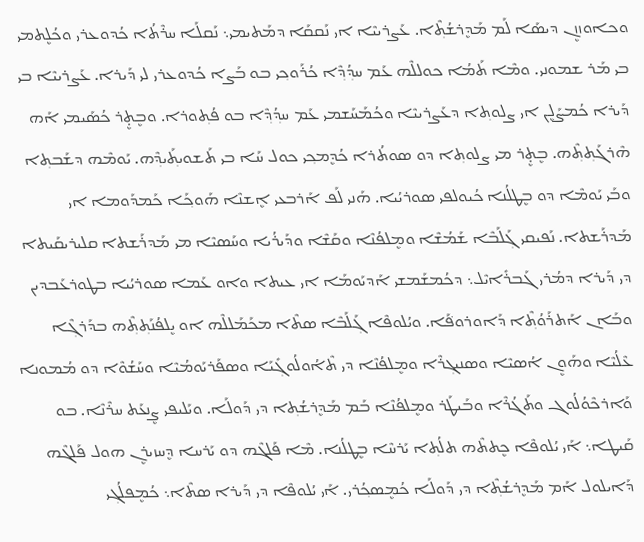ܘܟܐܘܙܙܷܢ ܕܝܣܰܐ ܠܰܡ ܡܰܕܷܪܫܳܬ݂ܶܐ. ܥܰܨܪܝܝܶܐ ܐܝ ܢܰܩܩܰܐ ܕܡܰܬܝܡܝ܆ ܢܰܩܠܰܐ ܚܪܶܬܳܐ ܟܳܕܘܥܪܝ ܘܟܳܠܷܬܡܝ ܒܝ ܡܰܪ ܫܡܘܢܝ. ܘܡܶܐ ܬܰܡܳܐ ܟܘܠܠܶܗ ܥܰܡ ܚܕ݂ܳܕ݂ܶܐ ܟܳܪܰܘܟ݂ܝ ܒܘ ܒܰܨܐ ܟܳܕܘܥܪܝ ܠܝ ܕܰܝܪܐ. ܥܰܨܪܝܝܶܐ ܒܝ ܕܰܝܪܐ ܟܳܡܨܰܠܷܢ ܐܝ ܨܠܘܬ݂ܐ ܕܥܰܨܪܝܝܶܐ ܘܟܳܡܰܚܰܫܡܝ ܥܰܡ ܚܕ݂ܳܕ݂ܶܐ ܒܘ ܦܳܬ݂ܘܪܐ. ܘܒܷܬ̣ܷܪ ܟܳܣܰܝܡܝ ܐܰܗ ܗܶܪܓܰܬ݂ܬ݂ܶܗ. ܒܷܬ̣ܷܪ ܡܝ ܨܠܘܬ݂ܐ ܕܘ ܣܘܬܳܪܐ ܟܳܕܷܡܟ݂ܝ ܟܘܠ ܚܰܐ ܒܝ ܬܰܫܘܝܬ݂ܰܝܕ݂ܶܗ. ܝܰܘܡܶܗ ܕܫܰܒܬ݂ܐ ܘܒܰܝ ܝܰܘܡܶܐ ܕܘ ܒܷܛܠܳܢܐ ܟܳܝܘܠܦܝ ܣܘܪܝܳܝܐ. ܗܰܢܝ ܠܰܦ ܐܰܪܒܥܝ ܐܷܫܢܶܐ ܗܰܘܟ݂ܰܐ ܟܰܡܕܰܘܡܐ ܐܝ ܡܰܕܪܰܫܬܐ. ܢܰܦܝܩܝ ܓ݂ܰܠܰܒܶܐ ܫܰܡܳܫܶܐ ܘܡܷܠܦܳܢܶܐ ܘܩܰܫܶܐ ܘܕܰܝܪܳܝܐ ܘܚܰܣܝܶܐ ܡܝ ܡܰܕܪܰܫܬܐ ܩܠܝܪܝܩܰܝܬܐ ܕܝ ܕܰܝܪܐ ܕܡܳܪܝ ܓܰܒܪܺܐܝܶܠ܆ ܕܟܳܡܫܰܡܫܝ ܐܰܕܝܰܘܡܰܐ ܐܝ ܥܝܬܐ ܘܐܘ ܥܰܡܐ ܣܘܪܝܳܝܐ ܒܛܘܪܥܰܒܕܝܢ ܘܒܰܐܢ ܐܰܬܪܰܘܳܬ݂ܶܐ ܕܰܐܘܪܘܦ݁ܰܐ. ܘܝܳܠܘܦܶܐ ܓ݂ܰܠܰܒܶܐ ܣܬܶܐ ܡܟܰܡܰܠܠܶܗ ܐܘ ܝܷܠܦܳܢܰܬ݂ܬ݂ܶܗ ܒܕܰܪܓ݂ܶܐ ܥܶܠܳܝܶܐ ܘܗܰܘܷܢ ܐܳܣܝܶܐ ܘܣܢܝܓ݂ܪܶܐ ܘܡܷܠܦܳܢܶܐ ܕܝ ܬܶܐܳܘܠܳܘܓ݂ܺܝܰܐ ܘܣܦܰܪܝܰܘܡܳܝܶܐ ܘܚܰܫܳܘܶܐ ܕܘ ܡܳܡܘܢܐ ܘܰܐܪܟܶܘܳܠܳܘܓ ܘܬܰܓܳܪܶܐ ܘܒܰܝܛܰܪ ܘܡܷܠܦܳܢܶܐ ܒܰܡ ܡܰܕܷܪܫܳܬ݂ܐ ܕܝ ܕܰܘܠܰܐ. ܘܝܰܠܝܦܝ ܨܷܢܥܰܬ ܚܪܶܢܶܐ. ܒܘ ܩܰܝܛܐ܆ ܐܰܝ ܝܳܠܘܦܶܐ ܟܷܬܬܶܗ ܬܠܳܬ݂ܐ ܝܰܪܚܶܐ ܒܷܛܠܳܢܐ. ܡܶܐ ܦܰܠܓܶܗ ܕܘ ܝܰܪܚܐ ܕܷܚܙܝܪܷܢ ܗܘܠ ܦܰܠܓܶܗ ܕܰܐܝܠܘܠ ܐܰܡ ܡܰܕܷܪܫܳܬ݂ܶܐ ܕܝ ܕܰܘܠܰܐ ܟܳܡܷܣܟ݂ܳܪܝ. ܐܰܝ ܝܳܠܘܦܶܐ ܕܝ ܕܰܝܪܐ ܣܬܶܐ܆ ܟܳܡܷܦܠܳܓ݂ܝ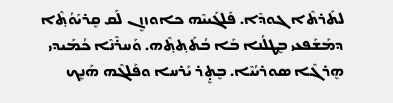ܠܬܰܪܬܶܐ ܓܘܕܶܐ. ܦܰܠܓܰܝܝܶܗ ܟܐܘܙܙܷܢ ܠܰܩ ܩܷܪܝܰܘܳܬ݂ܶܐ ܕܡܰܫܰܦܥܝ ܒܷܛܠܳܢܐ ܒܰܐ ܒܳܬܰܬ݂ܬ݂ܶܗ. ܘܰܚܪܶܢܶܐ ܟܳܡܰܝܕܝ ܗܷܪܓܶܐ ܣܘܪܝܳܝܶܐ. ܒܷܬ̣ܷܪ ܝܰܪܚܐ ܘܦܰܠܓܶܗ ܗܰܢܷܟ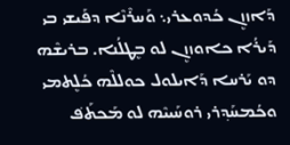ܕܰܐܙܙܷܢ ܟܳܕܘܥܪܝ܆ ܘܰܚܪܶܢܶܐ ܕܦܰܝܫܝ ܒܝ ܕܰܝܪܳܐ ܟܐܘܙܙܷܢ ܠܘ ܒܷܛܠܳܢܐ. ܒܪܝܫܶܗ ܕܘ ܝܰܪܚܐ ܕܰܐܝܠܘܠ ܟܘܠܠܶܗ ܟܳܠܷܬܡܝ ܘܟܳܡܚܰܕ݂ܪܝ ܪܘܚܰܝܝܶܗ ܠܘ ܡܰܟܬܰܦ݁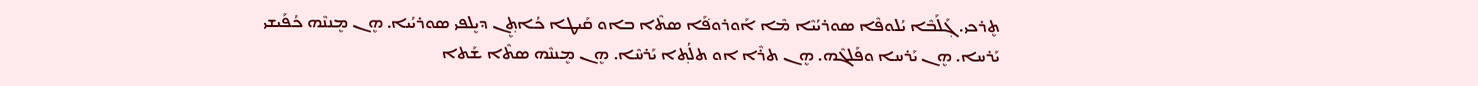ܬܷܪܟܝ. ܓ݂ܰܠܰܒܶܐ ܝܳܠܘܦܶܐ ܣܘܪܝܳܝܶܐ ܡܶܐ ܐܰܘܪܘܦ݁ܰܐ ܣܬܶܐ ܒܐܘ ܩܰܝܛܐ ܟܳܐܬ݂ܷܢ ܕܝܷܠܦܝ ܣܘܪܝܳܝܐ. ܗܷܢ ܡܷܢܢܶܗ ܟܳܦܰܝܫܝ ܝܰܪܚܐ. ܗܷܢ ܝܰܪܚܐ ܘܦܰܠܓܶܗ. ܗܷܢ ܬܪܶܐ ܐܘ ܬܠܳܬ݂ܐ ܝܰܪܚܶܐ. ܗܷܢ ܡܷܢܢܶܗ ܣܬܶܐ ܫܰܬܐ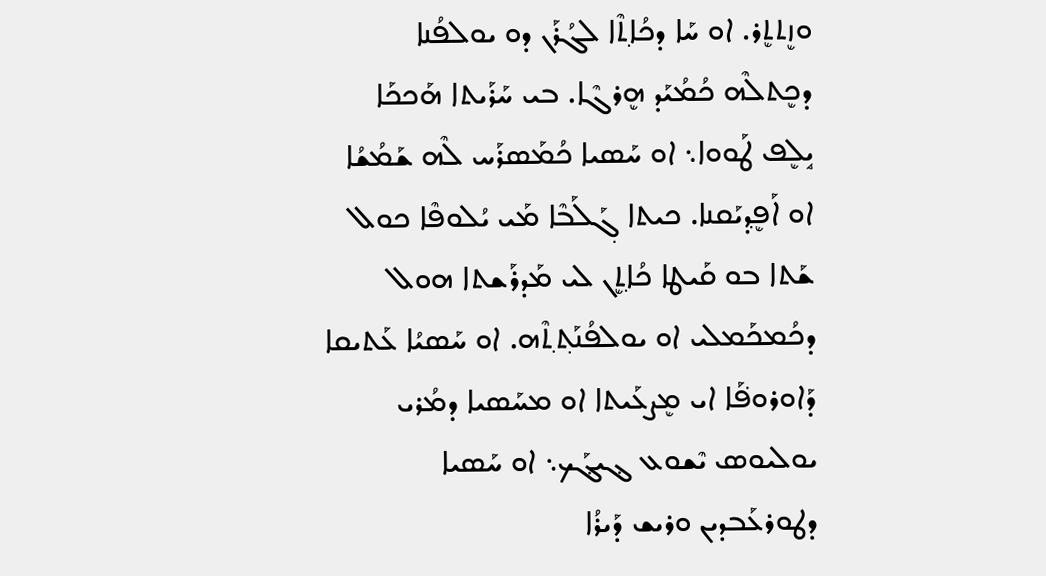ܘܙܷܬܬܷܪ. ܐܘ ܚܰܐ ܕܟܳܐܬ݂ܶܐ ܠܓܳܪܰܢ ܕܘ ܝܘܠܦܳܢܐ ܕܟܷܬܠܶܗ ܟܳܡܳܝܰܕ ܗܷܪܓܶܐ. ܒܝ ܚܰܪܰܝܬܐ ܗܰܟܟܰܐ ܝܱܠܷܦ ܛܰܘܘܐ܆ ܐܘ ܚܰܣܝܐ ܟܳܡܰܣܪܰܚ ܠܶܗ ܫܰܡܳܫܳܐ ܐܘ ܐܰܦܷܕ݂ܝܰܩܢܐ. ܟܝܬܐ ܓ݂ܰܠܰܒܶܐ ܡܰܝ ܝܳܠܘܦܶܐ ܟܘܠ ܫܰܬܐ ܒܘ ܩܰܝܛܐ ܟܳܐܬ݂ܷܢ ܠܝ ܡܰܕܪܰܫܬܐ ܗܘܠ ܕܟܳܡܟܰܡܠܝ ܐܘ ܝܘܠܦܳܢܰܬ݂ܬ݂ܶܗ. ܐܘ ܚܰܣܝܳܐ ܥܰܬܝܩܐ ܕܰܐܘܪܘܦ݁ܰܐ ܐܝ ܡܷܨܥܰܝܬܐ ܐܘ ܡܚܰܣܝܐ ܕܡܳܪܝ ܝܘܠܝܘܣ ܝܶܫܘܥ ܔܝܔܰܟ܆ ܐܘ ܚܰܣܝܐ ܕܛܘܪܥܰܒܕܝܢ ܘܪܝܫ ܕܰܝܪܳܐ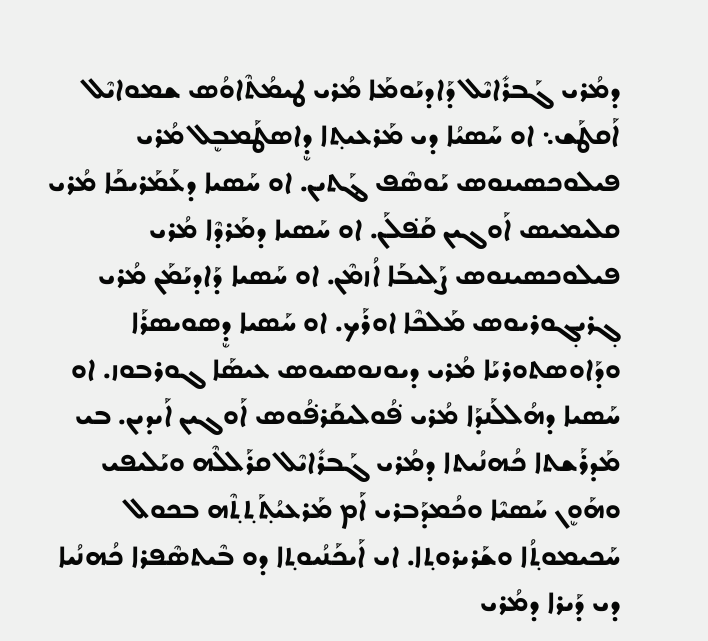ܕܡܳܪܝ ܓܰܒܪܺܐܝܶܠ ܕܰܐܕܝܰܘܡܰܐ ܡܳܪܝ ܛܝܡܳܬܶܐܘܳܣ ܫܡܘܐܝܶܠ ܐܰܩܛܰܫ܆ ܐܘ ܚܰܣܝܳܐ ܕܝ ܡܰܪܥܝܬ݂ܐ ܕܷܐܤܛܰܡܒܷܠ ܡܳܪܝ ܦܝܠܘܟܣܝܢܘܣ ܝܰܘܣܶܦ ܔܰܬܝܢ. ܐܘ ܚܰܣܝܐ ܕܥܰܡܰܪܝܟܰܐ ܡܳܪܝ ܩܠܝܡܝܣ ܐܰܘܓܝܢ ܩܰܦ݁ܠܰܢ. ܐܘ ܚܰܣܝܐ ܕܡܰܪܕܶܐ ܡܳܪܝ ܦܝܠܘܟܣܝܢܘܣ ܨܰܠܝܒܰܐ ܐܳܙܡܶܢ. ܐܘ ܚܰܣܝܐ ܕܰܐܕܝܰܡܰܢ ܡܳܪܝ ܓ݂ܪܝܓ݂ܘܪܝܘܣ ܡܰܠܟܶܐ ܐܘܪܰܟ. ܐܘ ܚܰܣܝܐ ܕܷܣܘܝܣܪܰܐ ܘܕܰܐܘܣܬܘܪܝܰܐ ܡܳܪܝ ܕܝܘܢܘܣܝܘܣ ܥܝܣܰܐ ܓܘܪܒܘܙ. ܐܘ ܚܰܣܝܐ ܕܗܳܠܠܰܢܕܰܐ ܡܳܪܝ ܦ݁ܳܘܠܝܩܰܪܦ݁ܳܘܣ ܐܰܘܓܝܢ ܐܰܝܕܝܢ. ܒܝ ܡܰܕܪܰܫܬܐ ܟܳܗܢܳܝܬܐ ܕܡܳܪܝ ܓܰܒܪܺܐܝܶܠ ܩܪܰܠܠܶܗ ܘܝܰܠܝܦܝ ܘܗܰܘܷܢ ܚܰܣܝܶܐ ܘܟܳܡܕܰܒܪܝ ܐܰܡ ܡܰܪܥܝܳܬ݂ܰܬ݂ܬ݂ܶܗ ܒܟܘܠ ܚܰܟܝܡܘܬ݂ܳܐ ܘܫܰܪܝܪܘܬ݂ܐ. ܐܝ ܐܰܝܟܰܢܳܝܘܬ݂ܐ ܕܘ ܒܶܝܬܣܶܦܪܐ ܟܳܗܢܳܝܐ ܕܝ ܕܰܝܪܐ ܕܡܳܪܝ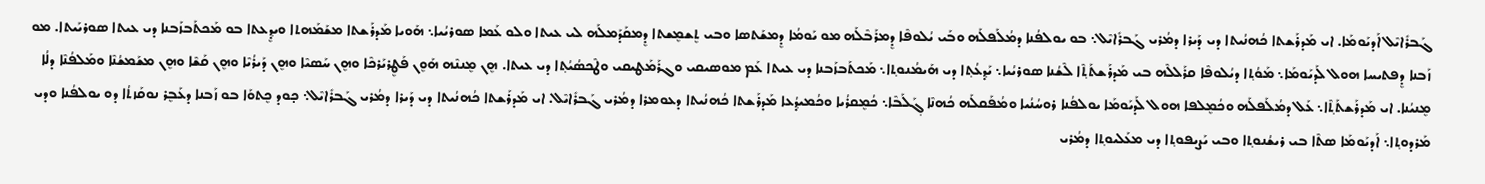ܓܰܒܪܺܐܝܶܠ ܐܰܕܝܰܘܡܰܐ. ܐܝ ܡܰܕܪܰܫܬܐ ܟܳܗܢܳܝܬܐ ܕܝ ܕܰܝܪܐ ܕܡܳܪܝ ܓܰܒܪܺܐܝܶܠ܆ ܒܘ ܝܘܠܦܳܢܐ ܕܡܳܠܰܦܠܰܗ ܘܒܰܝ ܝܳܠܘܦܶܐ ܕܷܡܪܰܒܶܠܰܗ ܡܘ ܝܰܘܡܳܐ ܕܷܡܫܰܬܣܐ ܘܒܝ ܬܷܫܡܷܫܬܐ ܕܷܡܩܰܕܰܡܠܰܗ ܠܝ ܥܝܬܐ ܘܠܘ ܥܰܡܐ ܣܘܪܝܳܝܐ܆ ܗܰܘܝܐ ܡܰܕܪܰܫܬܐ ܡܫܰܡܰܗܬܐ ܘܝܕ݂ܷܥܬܐ ܒܘ ܡܰܟܬܰܒܙܰܒܢܐ ܕܝ ܥܝܬܐ ܣܘܪܝܰܝܬܐ. ܡܘ ܙܰܒܢܐ ܕܷܦܬܝܚܐ ܗܘܠ ܠܰܕܝܰܘܡܰܐ܆ ܡܰܘܳܬ݂ܐ ܕܝܳܠܘܦܶܐ ܩܪܰܠܠܶܗ ܒܝ ܡܰܕܪܰܫܬܰܬ݂ܶܐ ܠܶܫܳܢܐ ܣܘܪܝܳܝܐ܆ ܝܰܕ݂ܥܳܬ݂ܐ ܕܝ ܗܰܝܡܳܢܘܬ݂ܐ܆ ܡܰܟܬܰܒܙܰܒܢܐ ܕܝ ܥܝܬܐ ܥܰܡ ܡܘܣܝܩܝ ܘܓܪܰܡܰܛܝܩܝ ܘܛܶܟܣܳܝܳܬ݂ܐ ܕܝ ܥܝܬܐ. ܗܷܢ ܡܷܢܢܶܗ ܗܰܘܷܢ ܦܰܛܷܪܝܰܪܟܶܐ ܘܗܷܢ ܚܰܣܝܶܐ ܘܗܷܢ ܕܰܝܪܳܝܶܐ ܘܗܷܢ ܩܰܫܶܐ ܘܗܷܢ ܡܫܰܡܫܳܢܶܐ ܘܡܰܠܦܳܢܶܐ ܕܠܳܐ ܡܷܢܝܳܢܐ. ܐܝ ܡܰܕܪܰܫܬܰܬ݂ܶܐ܆ ܥܰܠ ܕܡܳܠܰܦܠܰܗ ܘܟܳܡܷܠܦܐ ܗܘܠ ܠܰܕܝܰܘܡܰܐ ܝܘܠܦܳܢܐ ܪܘܚܳܢܳܝܐ ܘܡܳܦܰܩܠܰܗ ܟܳܗܢܶܐ ܓ݂ܰܠܰܒܶܐ܆ ܟܳܡܷܩܪܳܝܐ ܘܟܳܡܝܕ݂ܳܥܐ ܡܰܕܪܰܫܬܐ ܟܳܗܢܳܝܬܐ ܕܥܘܡܪܐ ܕܡܳܪܝ ܓܰܒܪܺܐܝܶܠ. ܐܝ ܡܰܕܪܰܫܬܐ ܟܳܗܢܳܝܬܐ ܕܝ ܕܰܝܪܐ ܕܡܳܪܝ ܓܰܒܪܺܐܝܶܠ܆ ܟ̣ܘܕ ܟܷܬܘܰܐ ܒܘ ܙܰܒܢܐ ܕܥܰܒܷܪ ܢܘܩܰܙܬܳܐ ܕܘ ܝܘܠܦܳܢܐ ܘܕܝ ܡܰܪܕܘܬ݂ܐ܆ ܐܰܕܝܰܘܡܰܐ ܣܬܶܐ ܒܝ ܪܝܫܳܢܘܬ݂ܐ ܘܒܝ ܝܰܨܝܦܘܬ݂ܐ ܕܝ ܡܥܰܠܝܘܬ݂ܐ ܕܡܳܪܝ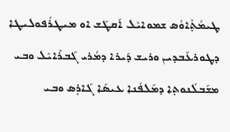ܛܝܡܳܬ݂ܶܐܘܳܣ ܫܡܘܐܝܶܠ ܐܰܩܛܰܫ ܐܘ ܡܝܛܪܳܦܘܠܝܛܐ ܕܛܘܪܥܰܒܕܝܢ ܘܪܝܫ ܕܰܝܪܐ ܕܡܳܪܝ ܓܰܒܪܺܐܝܶܠ ܘܒܝ ܡܫܰܒܠܳܢܘܬ݂ܐ ܕܡܰܠܦܳܢܐ ܥܝܣܰܐ ܓܰܐܪܷܣ ܘܒܝ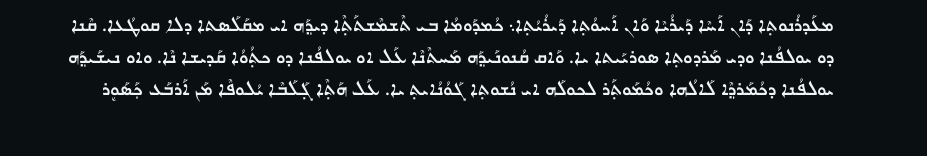ܡܥܰܕܪܳܢܘܬ݂ܐ ܕܰܐܢ ܐܰܚܶܐ ܕܰܝܪܳܝܶܐ ܘܰܐܢ ܐܰܚܘܳܬ݂ܐ ܕܰܝܪܳܝܳܬ݂ܐ܆ ܟܳܡܕܰܘܡܳܐ ܒܝ ܬܶܫܡܶܫܬܰܬ݂ܶܐ ܕܝܕ݂ܰܗ ܐܝ ܡܩܰܠܰܣܬܐ ܕܠܐ ܩܘܛܳܥܐ. ܩܶܢܐ ܕܘ ܝܘܠܦܳܢܐ ܘܕܝ ܡܰܪܕܘܬ݂ܐ ܣܘܪܝܰܝܬܐ ܝܐ. ܘܰܐܩ ܩܳܢܘܢܰܝܕ݂ܰܗ ܡܰܚܬܶܢܶܐ ܥܰܠ ܐܘ ܝܘܠܦܳܢܐ ܕܘ ܟܬ݂ܳܘܳܐ ܩܰܕܝܫܐ ܢܶܐ. ܘܐܘ ܢܝܫܰܝܕ݂ܰܗ ܝܘܠܦܳܢܐ ܕܟܳܡܰܪܕ݂ܶܐ ܠܰܐܠܳܗܐ ܘܟܳܡܰܘܬ݂ܰܪ ܠܟܘܠܰܗ ܐܝ ܢܳܫܘܬ݂ܐ ܓܰܘܳܢܳܐܝܬ݂ ܝܐ. ܥܰܠ ܗܰܬ݂ܶܐ ܓ݂ܰܠܰܒܶܐ ܝܳܠܘܦܶܐ ܡܰܢ ܐܰܪܒܰܥ ܟ݂ܰܣܰܘܷܪ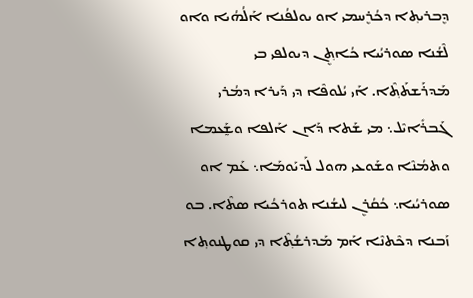ܕܷܒܪܝܬ݂ܐ ܕܟܳܪܷܚܡܝ ܐܘ ܝܘܠܦܳܢܐ ܐܰܠܳܗܳܝܐ ܘܐܘ ܠܶܫܳܢܐ ܣܘܪܝܳܝܐ ܟܳܐܬܷ݂ܢ ܕܝܘܠܦܝ ܒܝ ܡܰܕܪܰܫܬܰܬ݂ܶܐ. ܐܰܝ ܝܳܠܘܦܶܐ ܕܝ ܕܰܝܪܐ ܕܡܳܪܝ ܓܰܒܪܺܐܝܶܠ܆ ܡܝ ܫܰܬܐ ܕܰܐܢ ܐܰܠܦܐ ܘܫ̰ܰܥܡܐ ܘܬܡܳܢܶܐ ܘܫܰܘܥܝ ܗܘܠ ܠܰܕܝܰܘܡܰܐ܆ ܥܰܡ ܐܘ ܣܘܪܝܳܝܐ܆ ܟܳܩܳܪܷܢ ܠܝܫܳܢܐ ܬܘܪܟܳܝܐ ܣܬܶܐ. ܒܘ ܙܰܒܢܐ ܕܟܶܬܢܶܐ ܐܰܡ ܡܰܕܪܫܳܬ݂ܶܐ ܕܝ ܩܘܛܢܘܬ݂ܐ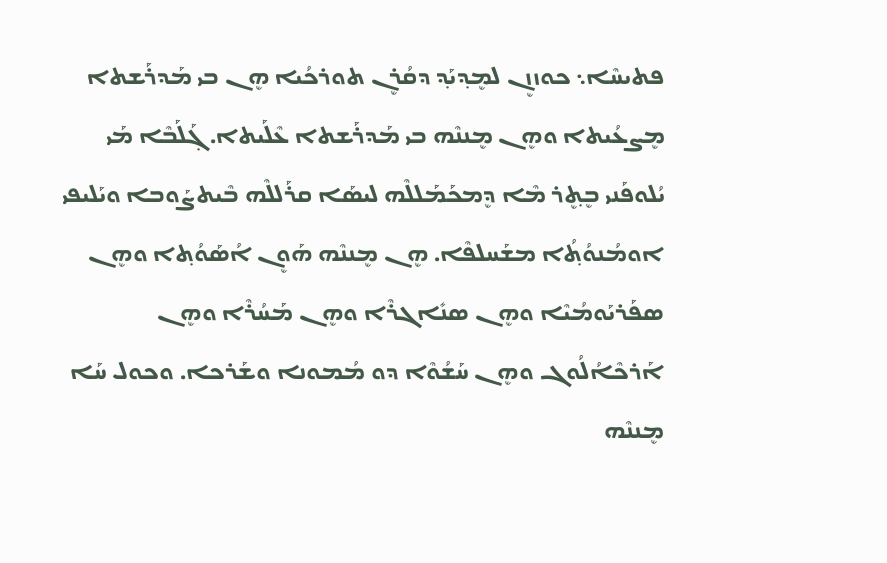ܦܬܝܚܶܐ܆ ܟܘܙܙܷܢ ܠܡܷܕ݂ܝܰܕ݂ ܕܩܳܪܷܢ ܬܘܪܟܳܝܐ ܗܷܢ ܒܝ ܡܰܕܪܰܫܬܐ ܡܷܨܥܳܝܬܐ ܘܗܷܢ ܡܷܢܢܶܗ ܒܝ ܡܰܕܪܰܫܬܐ ܥܶܠܰܝܬܐ. ܓ݂ܰܠܰܒܶܐ ܡܰܝ ܝܳܠܘܦܰܢܝ ܒܷܬܷ݂ܪ ܡܶܐ ܕܷܡܟܰܡܰܠܠܶܗ ܠܝܣܰܐ ܩܪܰܠܠܶܗ ܒܶܝܬܨܰܘܒܐ ܘܝܰܠܝܦܝ ܐܘܡܳܢܘܳܬ݂ܳܐ ܡܫܰܚܠܦܶܐ. ܗܷܢ ܡܷܢܢܶܗ ܗܰܘܷܢ ܐܳܣܰܘܳܬ݂ܐ ܘܗܷܢ ܣܦܰܪܝܰܘܡܳܝܶܐ ܘܗܷܢ ܣܢܺܐܓܪܶܐ ܘܗܷܢ ܡܰܚܳܪܶܐ ܘܗܷܢ ܐܰܪܟܶܐܳܠܳܘܓ ܘܗܷܢ ܚܰܫܳܘܶܐ ܕܘ ܡܳܡܘܢܐ ܘܫܰܪܟܐ. ܘܟܘܠ ܚܰܐ ܡܷܢܢܶܗ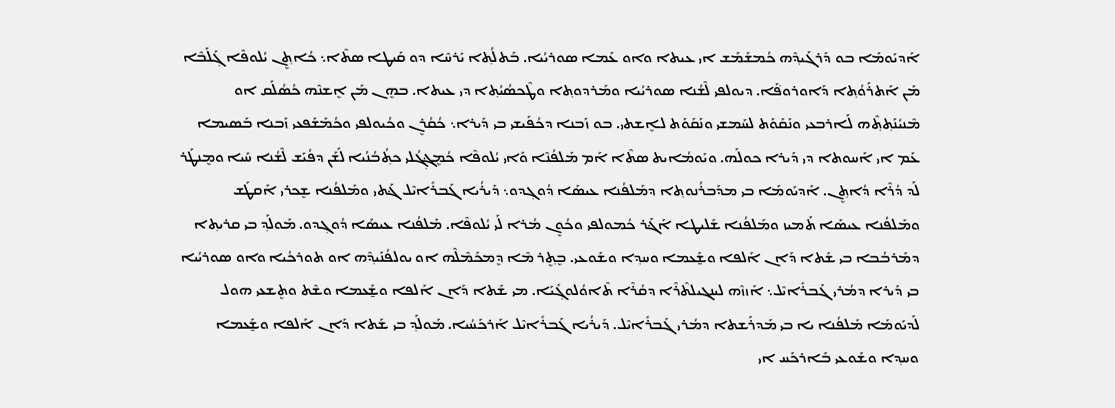ܐܰܕܝܰܘܡܰܐ ܒܘ ܕܰܪܓܰܝܕ݂ܶܗ ܟܳܡܫܰܡܰܫ ܐܝ ܥܝܬܐ ܘܐܘ ܥܰܡܐ ܣܘܪܝܳܝܐ. ܒܰܬܠܳܬ݂ܐ ܝܰܪܚܶܐ ܕܘ ܩܰܝܛܐ ܣܬܶܐ܆ ܟܳܐܬܷ݂ܢ ܝܳܠܘܦܶܐ ܓ݂ܰܠܰܒܶܐ ܡܰܢ ܐܰܬܪܰܘܳܬ݂ܐ ܕܰܐܘܪܘܦ݁ܰܐ. ܕܝܘܠܦܝ ܠܶܫܳܢܐ ܣܘܪܝܳܝܐ ܘܡܰܪܕܘܬ݂ܐ ܘܛܶܟܣܳܝܳܬ݂ܐ ܕܝ ܥܝܬܐ. ܒܗܷܢ ܡܰܢ ܐܷܫܢܶܗ ܟܳܣܳܠܰܩ ܐܘ ܡܶܢܝܳܢܰܬ݂ܬ݂ܶܗ ܠܰܐܪܒܥܝ ܘܢܰܩܰܘܰܬ ܠܚܰܡܫܝ ܘܢܰܩܰܘܰܬ ܠܐܷܫܬܝ. ܒܘ ܙܰܒܢܐ ܕܟܳܦܰܝܫܝ ܒܝ ܕܰܝܪܐ܆ ܟܳܩܳܪܷܢ ܘܟܳܝܘܠܦܝ ܘܟܳܡܰܫܰܦܥܝ ܙܰܒܢܐ ܒܰܣܝܡܐ ܥܰܡ ܐܝ ܐܰܚܘܬܐ ܕܝ ܕܰܝܪܐ ܟܘܠܰܗ. ܘܝܰܘܡܳܐܝܬ ܣܬܶܐ ܐܰܡ ܡܰܠܦܳܢܶܐ ܘܰܐܝ ܝܳܠܘܦܶܐ ܟܳܡܷܔܓ݂ܳܠܝ ܟܬ݂ܳܒܳܢܳܝܐ ܠܰܫܰܢ ܕܦܳܝܰܫ ܠܶܫܳܢܐ ܚܰܝܐ ܘܡܷܢܛܰܪ ܠܰܕ ܕܳܪܶܐ ܕܳܐܬ݂ܷܢ. ܐܰܕܝܰܘܡܰܐ ܒܝ ܡܕܰܒܪܳܢܘܬ݂ܐ ܕܡܰܠܦܳܢܐ ܥܝܣܰܐ ܕܳܘܓ݂ܕܘ܆ ܕܰܝܪܳܝܐ ܓܰܒܪܺܐܝܶܠ ܔܰܬܝ ܘܡܰܠܦܳܢܐ ܫܷܟܪܝ ܐܰܩܛܰܫ ܘܡܰܠܦܳܢܐ ܥܝܣܰܐ ܬܰܡܝܙ ܘܡܰܠܦܳܢܐ ܫܰܠܝܛܐ ܐܰܔܰܪ ܟܳܡܘܠܦܝ ܘܟܳܘܷܢ ܡܳܪܐ ܠܰܝ ܝܳܠܘܦܶܐ. ܡܰܠܦܳܢܐ ܥܝܣܰܐ ܕܳܘܓ݂ܕܘ. ܡܰܘܠܰܕ݂ ܒܝ ܩܪܝܬ݂ܐ ܕܡܰܪܒܳܒܐ ܒܝ ܫܰܬܐ ܕܰܐܢ ܐܰܠܦܐ ܘܫ̰ܰܥܡܐ ܘܚܕ݂ܐ ܘܫܰܘܥܝ. ܒܷܬ݂ܷܪ ܡܶܐ ܕܷܡܟܰܡܶܠܶܗ ܐܘ ܝܘܠܦܳܢܰܝܕ݂ܶܗ ܐܘ ܬܘܪܟܳܝܐ ܘܐܘ ܣܘܪܝܳܝܐ ܒܝ ܕܰܝܪܐ ܕܡܳܪܝ ܓܰܒܪܺܐܝܶܠ܆ ܐܰܙܙܶܗ ܠܝܢܓܝܠܬܶܪܶܐ ܕܩܳܪܶܐ ܬܶܐܘܳܠܘܓ݂ܺܝܰܐ. ܡܝ ܫܰܬܐ ܕܰܐܢ ܐܰܠܦܐ ܘܫ̰ܰܥܡܐ ܘܫܶܬ ܘܬܷܫܥܝ ܗܘܠ ܠܰܕܝܰܘܡܰܐ ܡܰܠܦܳܢܐ ܝܐ ܒܝ ܡܰܕܪܰܫܬܐ ܕܡܳܪܝ ܓܰܒܪܺܐܝܶܠ. ܕܰܝܪܳܝܐ ܓܰܒܪܺܐܝܶܠ ܐܰܪܟܰܚܳܝܐ. ܡܰܘܠܰܕ݂ ܒܝ ܫܰܬܐ ܕܰܐܢ ܐܰܠܦܐ ܘܫ̰ܰܥܡܐ ܘܚܕ݂ܐ ܘܫܰܘܥܝ ܒܰܐܪܟܰܚ ܐܝ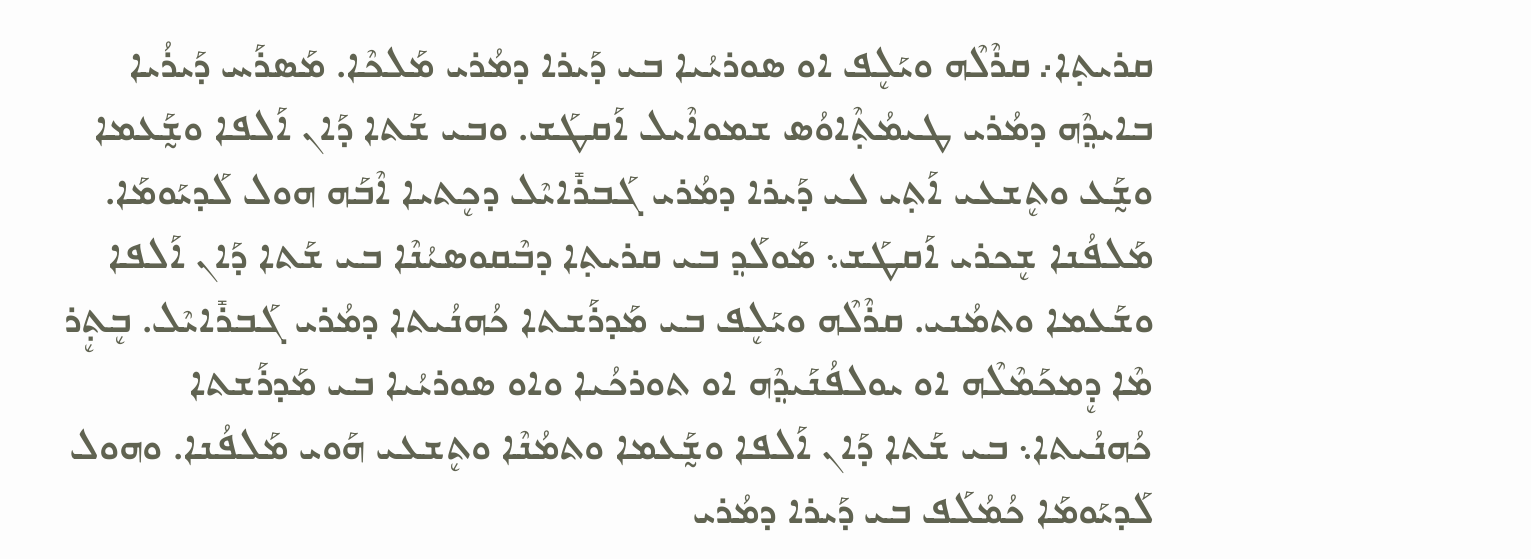ܩܪܝܬ݂ܐ܇ ܩܪܶܠܶܗ ܘܝܰܠܷܦ ܐܘ ܣܘܪܝܳܝܐ ܒܝ ܕܰܝܪܐ ܕܡܳܪܝ ܡܰܠܟܶܐ. ܡܰܣܪܰܚ ܕܰܝܪܳܝܐ ܒܐܝܕ݂ܶܗ ܕܡܳܪܝ ܛܝܡܳܬ݂ܶܐܘܳܣ ܫܡܘܐܶܝܠ ܐܰܩܛܰܫ. ܘܒܝ ܫܰܬܐ ܕܰܐܢ ܐܰܠܦܐ ܘܫ̰ܰܥܡܐ ܘܫ̰ܰܥ ܘܬܷܫܥܝ ܐܰܬ݂ܝ ܠܝ ܕܰܝܪܐ ܕܡܳܪܝ ܓܰܒܪܺܐܝܶܠ ܕܟܷܬܝܐ ܐܶܒܰܗ ܗܘܠ ܠܰܕܝܰܘܡܰܐ. ܡܰܠܦܳܢܐ ܫܷܟܪܝ ܐܰܩܛܰܫ܆ ܡܰܘܠܰܕ݂ ܒܝ ܩܪܝܬ݂ܐ ܕܒܶܩܘܣܝܳܢܶܐ ܒܝ ܫܰܬܐ ܕܰܐܢ ܐܰܠܦܐ ܘܫܰܥܡܐ ܘܬܡܳܢܝ. ܩܪܶܠܶܗ ܘܝܰܠܷܦ ܒܝ ܡܰܕܪܰܫܬܐ ܟܳܗܢܳܝܬܐ ܕܡܳܪܝ ܓܰܒܪܺܐܝܶܠ. ܒܷܬ݂ܷܪ ܡܶܐ ܕܷܡܟܰܡܶܠܶܗ ܐܘ ܝܘܠܦܳܢܰܝܕ݂ܶܗ ܐܘ ܬܘܪܟܳܝܐ ܘܐܘ ܣܘܪܝܳܝܐ ܒܝ ܡܰܕܪܰܫܬܐ ܟܳܗܢܳܝܬܐ܆ ܒܝ ܫܰܬܐ ܕܰܐܢ ܐܰܠܦܐ ܘܫ̰ܰܥܡܐ ܘܬܡܳܢܶܐ ܘܬܷܫܥܝ ܗܰܘܝ ܡܰܠܦܳܢܐ. ܘܗܘܠ ܠܰܕܝܰܘܡܰܐ ܟܳܡܳܠܰܦ ܒܝ ܕܰܝܪܐ ܕܡܳܪܝ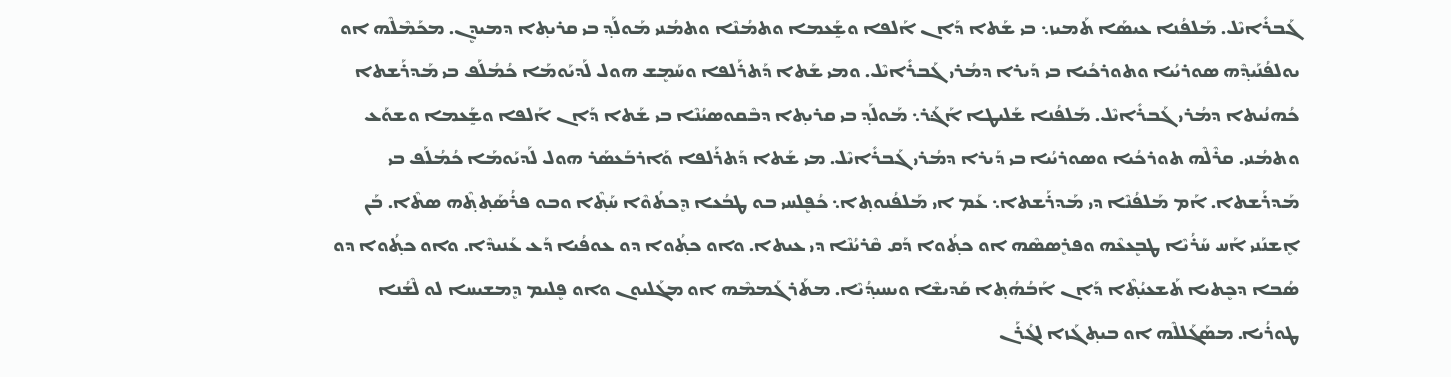ܓܰܒܪܺܐܝܶܠ. ܡܰܠܦܳܢܐ ܥܝܣܰܐ ܬܰܡܝܙ܆ ܒܝ ܫܰܬܐ ܕܰܐܢ ܐܰܠܦܐ ܘܫ̰ܰܥܡܐ ܘܬܡܳܢܶܐ ܘܬܡܳܢܝ ܡܰܘܠܰܕ݂ ܒܝ ܩܪܝܬ݂ܐ ܕܡܝܕܷܢ. ܡܟܰܡܶܠܶܗ ܐܘ ܝܘܠܦܳܢܰܝܕ݂ܶܗ ܣܘܪܝܳܝܐ ܘܬܘܪܟܳܝܐ ܒܝ ܕܰܝܪܐ ܕܡܳܪܝ ܓܰܒܪܺܐܝܶܠ. ܘܡܝ ܫܰܬܐ ܕܰܬܪܰܠܦܐ ܘܚܰܡܷܫ ܗܘܠ ܠܰܕܝܰܘܡܰܐ ܟܳܡܳܠܰܦ ܒܝ ܡܰܕܪܰܫܬܐ ܟܳܗܢܳܝܬܐ ܕܡܳܪܝ ܓܰܒܪܺܐܝܶܠ. ܡܰܠܦܳܢܐ ܫܰܠܝܛܐ ܐܰܔܰܪ܆ ܡܰܘܠܰܕ݂ ܒܝ ܩܪܝܬ݂ܐ ܕܒܶܩܘܣܝܳܢܶܐ ܒܝ ܫܰܬܐ ܕܰܐܢ ܐܰܠܦܐ ܘܫ̰ܰܥܡܐ ܘܫܘܰܥ ܘܬܡܳܢܝ. ܩܪܶܠܶܗ ܬܘܪܟܳܝܐ ܘܣܘܪܝܳܝܐ ܒܝ ܕܰܝܪܐ ܕܡܳܪܝ ܓܰܒܪܺܐܝܶܠ. ܡܝ ܫܰܬܐ ܕܰܬܪܰܠܦܐ ܘܰܐܪܒܰܥܣܰܪ ܗܘܠ ܠܰܕܝܰܘܡܰܐ ܟܳܡܳܠܰܦ ܒܝ ܡܰܕܪܰܫܬܐ. ܐܰܡ ܡܰܠܦܳܢܶܐ ܕܝ ܡܰܕܪܰܫܬܐ܆ ܥܰܡ ܐܝ ܡܰܠܦܳܢܘܬ݂ܐ܆ ܟܳܦܷܠܚܝ ܒܘ ܛܒܳܥܐ ܕܷܟܬܳܘܶܐ ܚܰܬ݂ܶܐ ܘܒܘ ܦܪܳܣܰܬ݂ܬ݂ܶܗ ܣܬܶܐ. ܒܰܢ ܐܷܫܢܰܢܝ ܐܰܚ ܚܰܪܳܝܶܐ ܛܒܷܥܥܶܗ ܘܦܪܷܣܣܶܗ ܐܘ ܟܬ݂ܳܘܐ ܕܰܩ ܩܶܪܝܳܢܶܐ ܕܝ ܥܝܬܐ. ܘܐܘ ܟܬ݂ܳܘܐ ܕܘ ܥܘܦܳܝܐ ܕܰܥ ܥܰܢܝܕܶܐ. ܘܐܘ ܟܬ݂ܳܘܐ ܕܘ ܣܳܒܐ ܕܟܷܬܝܐ ܬܰܫܥܝܳܬ݂ܶܐ ܕܰܐܢ ܐܰܒܳܗܳܬ݂ܐ ܩܰܕܝܫܶܐ ܘܝܚܝܕ݂ܳܝܶܐ. ܡܬܰܪܓܰܡܡܶܗ ܐܘ ܡܓܰܠܝܘܢ ܘܐܘ ܦܷܠܝܡ ܕܷܡܫܝܚܐ ܠܘ ܠܶܫܳܢܐ ܛܘܪܳܝܐ. ܡܣܰܓܰܠܠܶܗ ܐܘ ܒܝܬ݂ܓܰܙܐ ܠܓܳܪܰܢ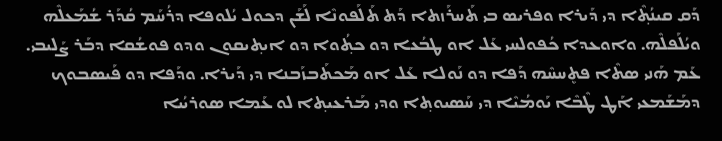ܕܰܩ ܩܝܢܳܬ݂ܶܐ ܕܝ ܕܰܝܪܐ ܘܦܪܝܣ ܒܝ ܬܰܚܪܰܙܬܐ ܕܰܬ ܬܰܠܰܦܘܢܶܐ ܠܰܫܰܢ ܕܟܘܠ ܝܳܠܘܦܐ ܕܪܳܚܰܡ ܩܳܕܰܪ ܫܳܡܰܥܠܶܗ ܘܝܳܠܰܦܠܶܗ. ܘܐܘܥܕܐ ܟܳܦܘܠܚܝ ܥܰܠ ܐܘ ܛܒܳܥܐ ܕܘ ܟܬ݂ܳܘܐ ܕܘ ܐܝܬ݂ܝܩܘܢ ܘܕܘ ܦܘܫܳܩܐ ܕܒܰܪ ܨܰܠܝܒܝ. ܥܰܡ ܗܰܢܝ ܣܬܶܐ ܦܬܷܚܚܶܗ ܕܰܦܐ ܕܘ ܢܰܘܠܐ ܥܰܠ ܐܘ ܡܰܟܬܰܒܙܰܒܢܐ ܕܝ ܕܰܝܪܐ. ܘܕܰܦܐ ܕܘ ܦܰܝܣܒܘܟ ܕܡܰܫܰܡܥܝ ܐܰܛ ܛܶܒܶܐ ܝܰܘܡܳܝܶܐ ܕܝ ܚܰܣܝܘܬ݂ܐ ܘܕܝ ܡܰܪܥܝܬ݂ܐ ܠܘ ܥܰܡܐ ܣܘܪܝܳܝܐ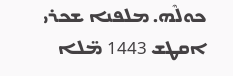ܟܘܠܶܗ. ܡܠܦܢܐ ܫܟܪܝ ܐܩܛܫ 1443 ܡ̈ܠܐ